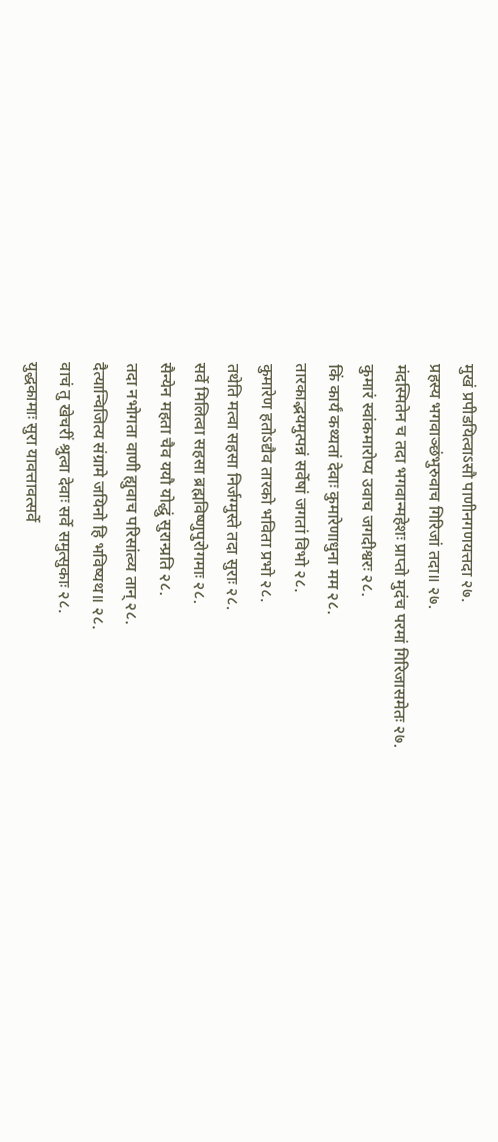मुखं प्रपीडयित्वाऽसौ पाणीनगणयत्तदा २७.
प्रहस्य भगवाञ्छंभुरुवाच गिरिजां तदा॥ २७.
मंदस्मितेन च तदा भगवान्महेशः प्राप्तो मुदंच परमां गिरिजासमेतः २७.
कुमारं स्वांकमारोप्य उवाच जगदीश्वरः २८.
किं कार्यं कथ्यतां देवाः कुमारेणाधुना मम २८.
तारकाद्भयमुत्पन्नं सर्वेषां जगतां विभो २८.
कुमारेण हतोऽद्यैव तारको भविता प्रभो २८.
तथेति मत्वा सहसा निर्जग्मुस्ते तदा सुराः २८.
सर्वे मिलित्वा सहसा ब्रह्मविष्णुपुरोगमाः २८.
सैन्येन महता चैव ययौ योद्धुं सुरान्प्रति २८.
तदा नभोगता वाणी ह्युवाच परिसांत्व्य तान् २८.
दैत्यान्विजित्य संग्रामे जयिनो हि भविष्यथ॥ २८.
वाचं तु खेचरीं श्रुत्वा देवाः सर्वे समुत्सुकाः २८.
युद्धकामाः सुरा यावत्तावत्सर्वे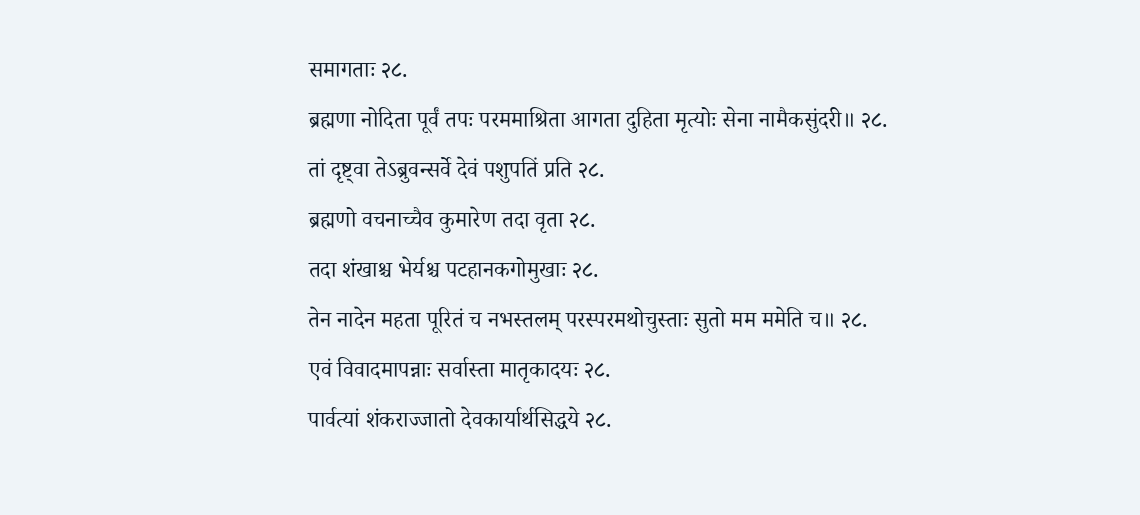समागताः २८.
ब्रह्मणा नोदिता पूर्वं तपः परममाश्रिता आगता दुहिता मृत्योः सेना नामैकसुंदरी॥ २८.
तां दृष्ट्वा तेऽब्रुवन्सर्वे देवं पशुपतिं प्रति २८.
ब्रह्मणो वचनाच्चैव कुमारेण तदा वृता २८.
तदा शंखाश्च भेर्यश्च पटहानकगोमुखाः २८.
तेन नादेन महता पूरितं च नभस्तलम् परस्परमथोचुस्ताः सुतो मम ममेति च॥ २८.
एवं विवादमापन्नाः सर्वास्ता मातृकादयः २८.
पार्वत्यां शंकराज्जातो देवकार्यार्थसिद्धये २८.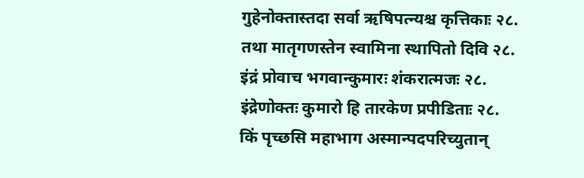गुहेनोक्तास्तदा सर्वा ऋषिपत्न्यश्च कृत्तिकाः २८.
तथा मातृगणस्तेन स्वामिना स्थापितो दिवि २८.
इंद्रं प्रोवाच भगवान्कुमारः शंकरात्मजः २८.
इंद्रेणोक्तः कुमारो हि तारकेण प्रपीडिताः २८.
किं पृच्छसि महाभाग अस्मान्पदपरिच्युतान्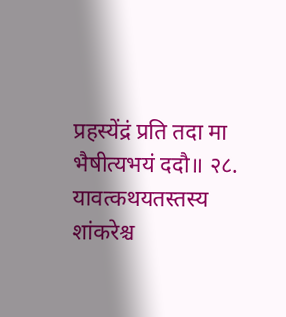प्रहस्येंद्रं प्रति तदा मा भैषीत्यभयं ददौ॥ २८.
यावत्कथयतस्तस्य शांकरेश्च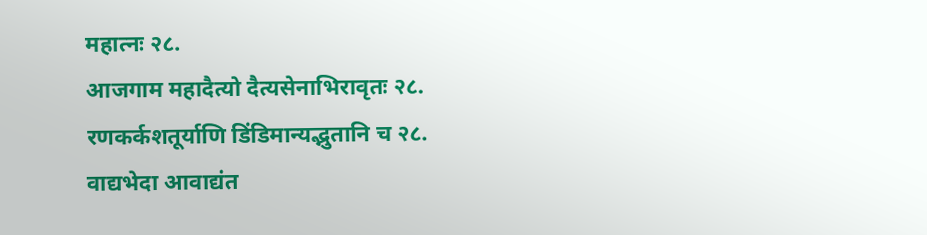महात्नः २८.
आजगाम महादैत्यो दैत्यसेनाभिरावृतः २८.
रणकर्कशतूर्याणि डिंडिमान्यद्भुतानि च २८.
वाद्यभेदा आवाद्यंत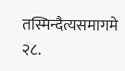तस्मिन्दैत्यसमागमे २८.